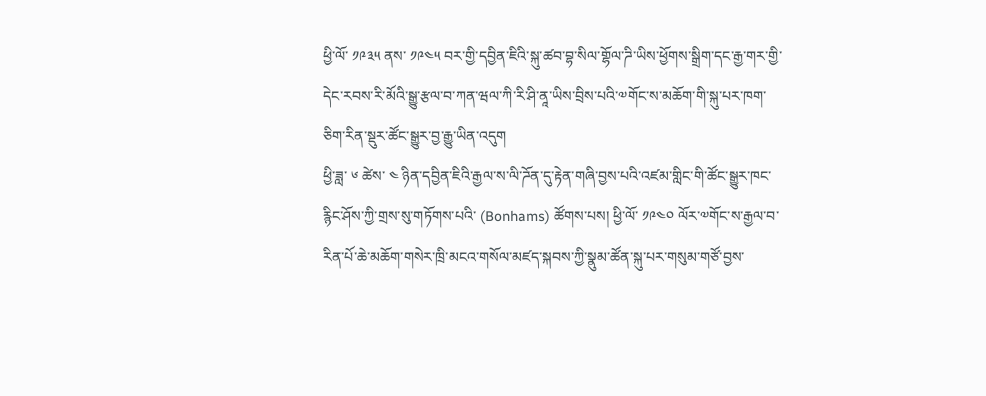ཕྱི་ལོ་ ༡༩༣༥ ནས་ ༡༩༤༥ བར་གྱི་དབྱིན་ཇིའི་སྐུ་ཚབ་བྷ་སིལ་གྷོལ་ཌི་ཡིས་ཕྱོགས་སྒྲིག་དང་རྒྱ་གར་གྱི་དེང་རབས་རི་མོའི་སྒྱུ་རྩལ་བ་ཀན་ཝལ་ཀི་རི་ཤི་ནཱ་ཡིས་བྲིས་པའི་༧གོང་ས་མཆོག་གི་སྐུ་པར་ཁག་ཅིག་རིན་སྡུར་ཚོང་སྒྱུར་བྱ་རྒྱུ་ཡིན་འདུག
ཕྱི་ཟླ་ ༦ ཚེས་ ༤ ཉིན་དབྱིན་ཇིའི་རྒྱལ་ས་ལི་ཌོན་དུ་རྟེན་གཞི་བྱས་པའི་འཛམ་གླིང་གི་ཚོང་སྒྱུར་ཁང་རྙིང་ཤོས་ཀྱི་གྲས་སུ་གཏོགས་པའི་ (Bonhams) ཚོགས་པས། ཕྱི་ལོ་ ༡༩༤༠ ལོར་༧གོང་ས་རྒྱལ་བ་རིན་པོ་ཆེ་མཆོག་གསེར་ཁྲི་མངའ་གསོལ་མཛད་སྐབས་ཀྱི་སྣུམ་ཚོན་སྐུ་པར་གསུམ་གཙོ་བྱས་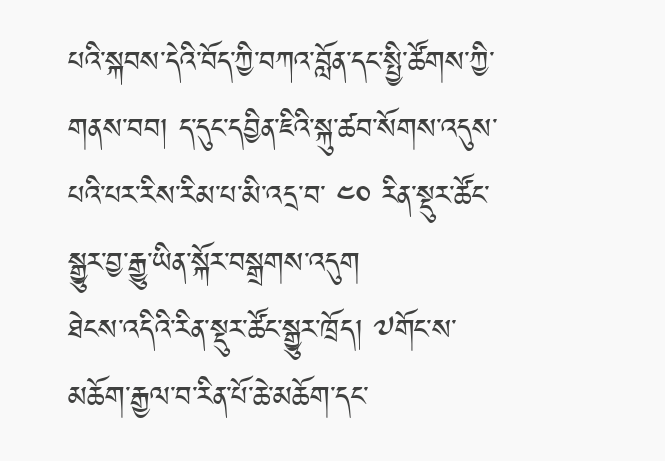པའི་སྐབས་དེའི་བོད་ཀྱི་བཀའ་བློན་དང་སྤྱི་ཚོགས་ཀྱི་གནས་བབ། ད་དུང་དབྱིན་ཇིའི་སྐུ་ཚབ་སོགས་འདུས་པའི་པར་རིས་རིམ་པ་མི་འདྲ་བ་ ༤༠ རིན་སྡུར་ཚོང་སྒྱུར་བྱ་རྒྱུ་ཡིན་སྐོར་བསྒྲགས་འདུག
ཐེངས་འདིའི་རིན་སྡུར་ཚོང་སྒྱུར་ཁྲོད། ༧གོང་ས་མཆོག་རྒྱལ་བ་རིན་པོ་ཆེ་མཆོག་དང་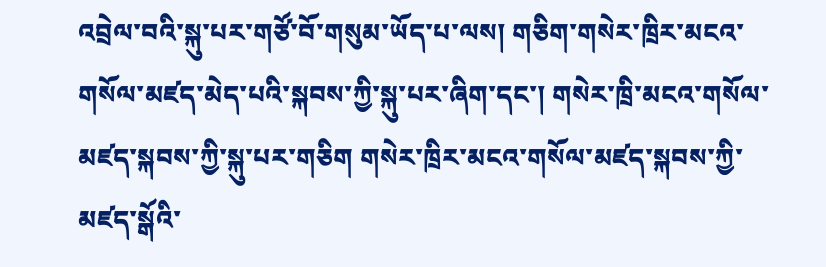འབྲེལ་བའི་སྐུ་པར་གཙོ་བོ་གསུམ་ཡོད་པ་ལས། གཅིག་གསེར་ཁྲིར་མངའ་གསོལ་མཛད་མེད་པའི་སྐབས་ཀྱི་སྐུ་པར་ཞིག་དང་། གསེར་ཁྲི་མངའ་གསོལ་མཛད་སྐབས་ཀྱི་སྐུ་པར་གཅིག གསེར་ཁྲིར་མངའ་གསོལ་མཛད་སྐབས་ཀྱི་མཛད་སྒོའི་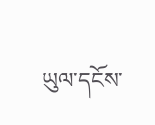ཡུལ་དངོས་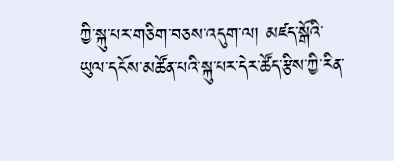ཀྱི་སྐུ་པར་གཅིག་བཅས་འདུག་ལ། མཛད་སྒོའི་ཡུལ་དངོས་མཚོན་པའི་སྐུ་པར་དེར་ཚོད་རྩིས་ཀྱི་རིན་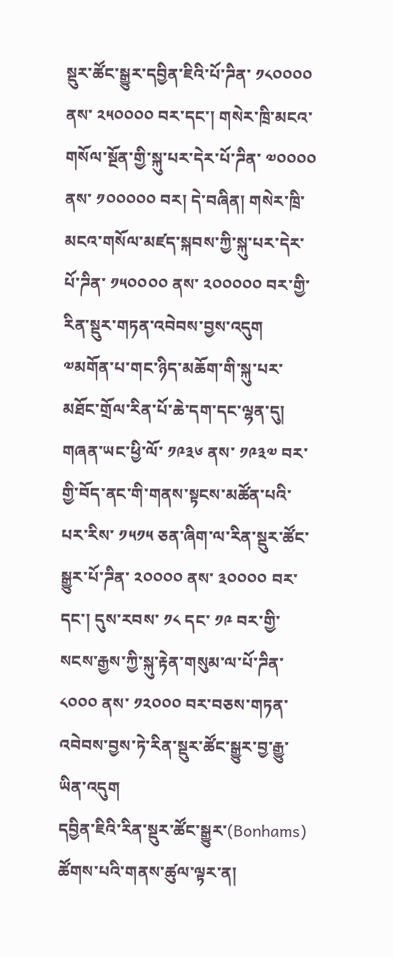སྡུར་ཚོང་སྒྱུར་དབྱིན་ཇིའི་པོ་ཌིན་ ༡༨༠༠༠༠ ནས་ ༢༥༠༠༠༠ བར་དང་། གསེར་ཁྲི་མངའ་གསོལ་སྔོན་གྱི་སྐུ་པར་དེར་པོ་ཌིན་ ༧༠༠༠༠ ནས་ ༡༠༠༠༠༠ བར། དེ་བཞིན། གསེར་ཁྲི་མངའ་གསོལ་མཛད་སྐབས་ཀྱི་སྐུ་པར་དེར་པོ་ཌིན་ ༡༥༠༠༠༠ ནས་ ༢༠༠༠༠༠ བར་གྱི་རིན་སྡུར་གཏན་འབེབས་བྱས་འདུག
༧མགོན་པ་གང་ཉིད་མཆོག་གི་སྐུ་པར་མཐོང་གྲོལ་རིན་པོ་ཆེ་དག་དང་ལྷན་དུ། གཞན་ཡང་ཕྱི་ལོ་ ༡༩༣༦ ནས་ ༡༩༣༧ བར་གྱི་བོད་ནང་གི་གནས་སྟངས་མཚོན་པའི་པར་རིས་ ༡༥༡༥ ཅན་ཞིག་ལ་རིན་སྡུར་ཚོང་སྒྱུར་པོ་ཌིན་ ༢༠༠༠༠ ནས་ ༣༠༠༠༠ བར་དང་། དུས་རབས་ ༡༨ དང་ ༡༩ བར་གྱི་སངས་རྒྱས་ཀྱི་སྐུ་རྟེན་གསུམ་ལ་པོ་ཌིན་ ༨༠༠༠ ནས་ ༡༢༠༠༠ བར་བཅས་གཏན་འབེབས་བྱས་ཏེ་རིན་སྡུར་ཚོང་སྒྱུར་བྱ་རྒྱུ་ཡིན་འདུག
དབྱིན་ཇིའི་རིན་སྡུར་ཚོང་སྒྱུར་(Bonhams) ཚོགས་པའི་གནས་ཚུལ་ལྟར་ན།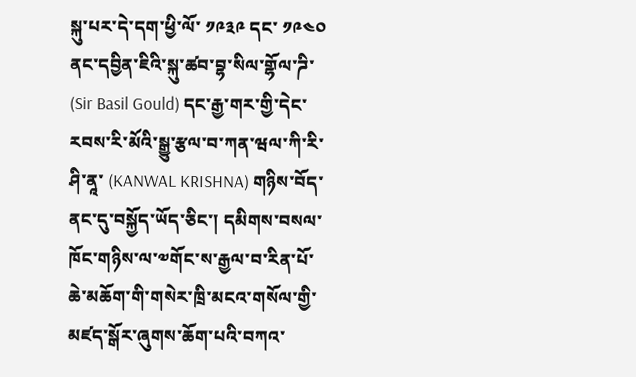སྐུ་པར་དེ་དག་ཕྱི་ལོ་ ༡༩༣༩ དང་ ༡༩༤༠ ནང་དབྱིན་ཇིའི་སྐུ་ཚབ་བྷ་སིལ་གྷོལ་ཌི་ (Sir Basil Gould) དང་རྒྱ་གར་གྱི་དེང་རབས་རི་མོའི་སྒྱུ་རྩལ་བ་ཀན་ཝལ་ཀི་རི་ཤི་ནཱ་ (KANWAL KRISHNA) གཉིས་བོད་ནང་དུ་བསྐྱོད་ཡོད་ཅིང་། དམིགས་བསལ་ཁོང་གཉིས་ལ་༧གོང་ས་རྒྱལ་བ་རིན་པོ་ཆེ་མཆོག་གི་གསེར་ཁྲི་མངའ་གསོལ་གྱི་མཛད་སྒོར་ཞུགས་ཆོག་པའི་བཀའ་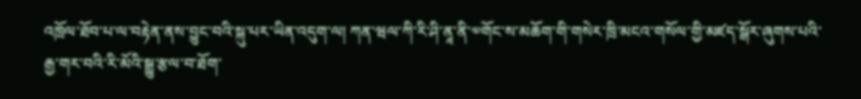འཁྲོལ་ཐོབ་པ་ལ་བརྟེན་ནས་བྱུང་བའི་སྐུ་པར་ཡིན་འདུག་ལ། ཀན་ཝལ་ཀི་རི་ཤི་ནཱ་ནི་༧གོང་ས་མཆོག་གི་གསེར་ཁྲི་མངའ་གསོལ་གྱི་མཛད་སྒོར་ཞུགས་པའི་རྒྱ་གར་བའི་རི་མོའི་སྒྱུ་རྩལ་བ་ཐོག་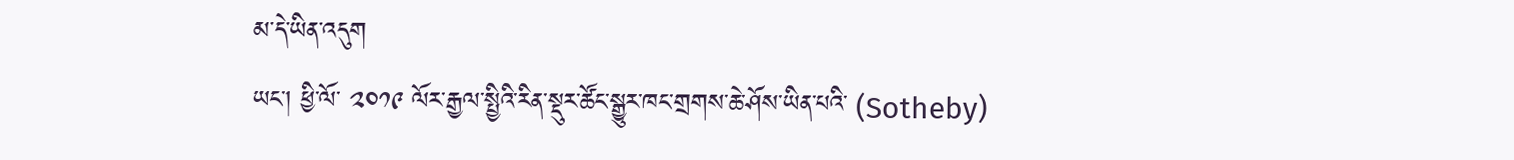མ་དེ་ཡིན་འདུག
ཡང་། ཕྱི་ལོ་ ༢༠༡༩ ལོར་རྒྱལ་སྤྱིའི་རིན་སྡུར་ཚོང་སྒྱུར་ཁང་གྲགས་ཆེ་ཤོས་ཡིན་པའི་ (Sotheby)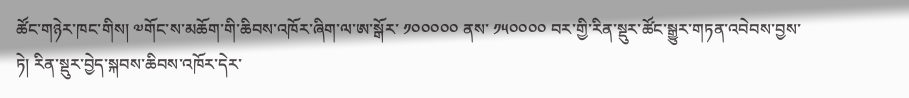ཚོང་གཉེར་ཁང་གིས། ༧གོང་ས་མཆོག་གི་ཆིབས་འཁོར་ཞིག་ལ་ཨ་སྒོར་ ༡༠༠༠༠༠ ནས་ ༡༥༠༠༠༠ བར་གྱི་རིན་སྡུར་ཚོང་སྒྱུར་གཏན་འབེབས་བྱས་ཏེ། རིན་སྡུར་བྱེད་སྐབས་ཆིབས་འཁོར་དེར་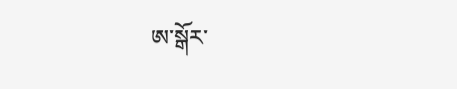ཨ་སྒོར་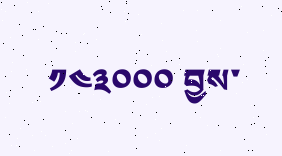༡༤༣༠༠༠ བྱས་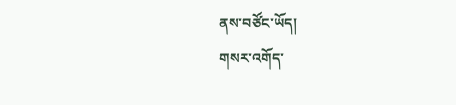ནས་བཙོང་ཡོད།
གསར་འགོད་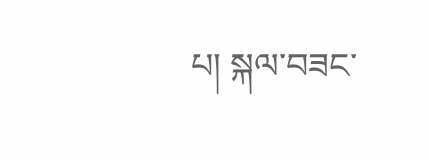པ། སྐལ་བཟང་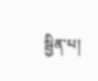སྦྱིན་པ།